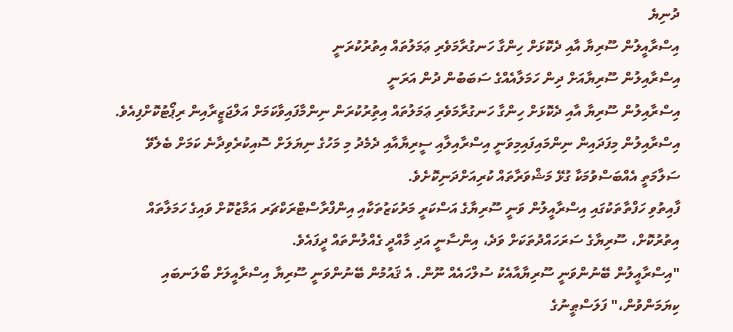ދުނިޔެ
އިސްރާއީލުން ސޫރިޔާ އާއި ދެކޮޅަށް ހިންގާ ހަނގުރާމަވެރި ޢަމަލުތައް އިތުރުކުރަނީ
އިސްރާއިލުން ސޫރިޔާއަށް ދިން ހަމަލާއެއްގެ ސަބަބުން ދުން އަރަނީ
އިސްރާއިލުން ސޫރިޔާ އާއި ދެކޮޅަށް ހިންގާ ހަނގުރާމަވެރި ޢަމަލުތައް އިތުިރުކުރަން ނިންމާފައިވާކަމަށް އަލްޖަޒީރާއިން ރިޕޯޓުކޮށްފިއެވެ.
އިސްރާއިލުން މިފަދައިން ނިންމައިފައިމިވަނީ އިސްރާއިލާއި ސީރިޔާއާއި ދެމެދު މި މަހުގެ ނިޔަލަށް ސޮއިކުރެވިދާނެ ކަމަށް ބެލެވޭ ސަލާމަތީ އެއްބަސްވުމަކާ ގުޅޭ މަޝްވަރާތައް ކުރިއަށްދަނިކޮށެވެ.
ފާއިތުވި ހަފްތާތަކުގައި އިސްރާއީލުން ވަނީ ސޫރިޔާގެ އަސްކަރީ މަރުކަޒުތަކާއި އިންފްރާސްޓްރަކްޗަރ އަމާޒުކޮށް ވައިގެ ހަމަލާތައް އިތުރުކޮށް، ސޫރިޔާގެ ސަރަހައްދުތަކަށް ވަދެ، އިންސާނީ އަދި މާއްދީ ގެއްލުންތައް ދީފައެވެ.
"އިސްރާއީލުން ބޭނުންވަނީ ސޫރިޔާއާއެކު ސުލްހައެއް ނޫން. އެ ޤައުމުން ބޭނުންވަނީ ސޫރިޔާ އިސްރާއީލަށް ބޯލަނބައި ކިޔަމަންވުން،" ފަލަސްޠީނުގެ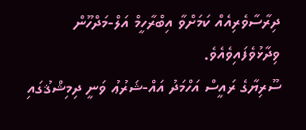ދިރާސާވެރިއެއް ކަމަށްވާ އިބްރާހީމް އަލް-މަދްހޫން ވިދާޅުވެފައިވެއެވެ.
ސޫރިޔާގެ ރައީސް އަހްމަދު އައް-ޝަރުޢު ވަނީ ދިމިޝްޤުގައި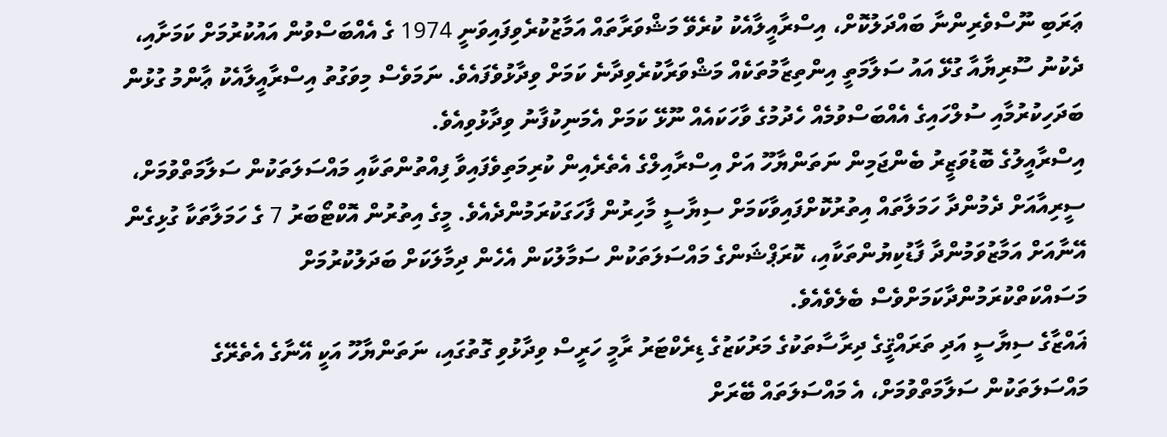ޢަރަބި ނޫސްވެރިންނާ ބައްދަލުކޮށް، އިސްރާއީލާއެކު ކުރެވޭ މަޝްވަރާތައް އަމާޒުކުރެވިފައިވަނީ 1974 ގެ އެއްބަސްވުން އައުކުރުމަށް ކަމަށާއި، ދެކުނު ސޫރިޔާއާ ގުޅޭ އައު ސަލާމަތީ އިންތިޒާމުތަކެއް މަޝްވަރާކުރެވިދާނެ ކަމަށް ވިދާޅުވެފައެވެ. ނަމަވެސް މިވަގުތު އިސްރާއީލާއެކު ޢާންމު ގުޅުން ބަދަހިކުރުމާއި ސުލްހައިގެ އެއްބަސްވުމެއް ހެދުމުގެ ވާހަކައެއް ނޫޅޭ ކަމަށް އެމަނިކުފާނު ވިދާޅުވިއެވެ.
އިސްރާއީލުގެ ބޮޑުވަޒީރު ބެންޖަމިން ނަތަންޔާހޫ އަށް އިސްރާއިލްގެ އެތެރެއިން ކުރިމަތިވެފައިވާ ފިއްތުންތަކާއި މައްސަލަތަކުން ސަލާމަތްވުމަށް، ސީރިއާއަށް ދެމުންދާ ހަމަލާތައް އިތުރުކޮށްފައިވާކަމަށް ސިޔާސީ މާހިރުން ފާހަގަކުރަމުންދެއެވެ. މީގެ އިތުރުން އޮކްޓޯބަރު 7 ގެ ހަމަލާތަކާ ގުޅިގެން އޭނާއަށް އަމާޒުވަމުންދާ ފާޑުކިޔުންތަކާއި، ކޮރަޕްޝަންގެ މައްސަލަތަކުން ސަމާލުކަން އެހެން ދިމާލަކަށް ބަދަލުކުރުމަށް މަސައްކަތްކުރަމުންދާކަމަށްވެސް ބެލެވެއެވެ.
ޣައްޒާގެ ސިޔާސީ އަދި ތަރައްޤީގެ ދިރާސާތަކުގެ މަރުކަޒުގެ ޑިރެކްޓަރު ރާމީ ހަރީސް ވިދާޅުވި ގޮތުގައި، ނަތަންޔާހޫ އަކީ އޭނާގެ އެތެރޭގެ މައްސަލަތަކުން ސަލާމަތްވުމަށް، އެ މައްސަލަތައް ބޭރަށް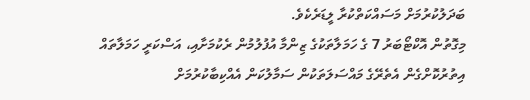ބަދަލުކުރުމަށް މަސައްކަތްކުރާ ލީޑަރެކެވެ.
މިގޮތުން އޮކްޓޯބަރު 7 ގެ ހަމަލާތަކުގެ ޒިންމާ އުފުލުމުން ރެކުމަށާއި، އަސްކަރީ ހަމަލާތައް އިތުރުކޮށްގެން އެތެރޭގެ މައްސަލަތަކުން ސަމާލުކަން އެއްކިބާކުރުމަށް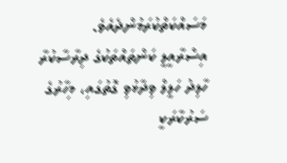މަސައްކަތްކުރަމުންދެއެވެ.
އިސްރާއީލީ ކަންތައްތަކުގެ ދިރާސާކުރާ ހާލިދު ހަލީލް ވިދާޅުވި ގޮތުގައި، މިހާރުގެ ސަރުކާރަކީ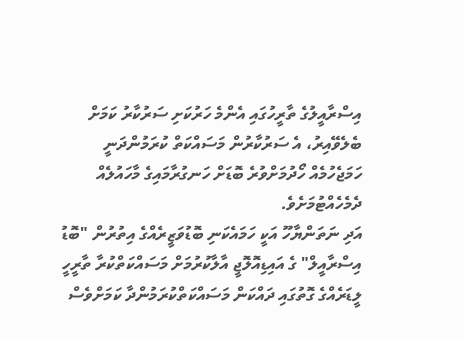އިސްރާއީލުގެ ތާރީހުގައި އެންމެ ހަރުކަށި ސަރުކާރު ކަމަށް ބެލެވޭއިރު، އެ ސަރުކާރުން މަސައްކަތް ކުރަމުންދަނީ ހަމަޖެހުމެއް ހޯދުމަށްވުރެ ބޮޑަށް ހަނގުރާމައިގެ މާހައުލެއް ދެމެހެއްޓުމަށެވެ.
އަދި ނަތަންޔާހޫ އަކީ ހަމައެކަނި ބޮޑުވަޒީރެއްގެ އިތުރުން "ބޮޑު އިސްރާއީލް" ގެ އައިޑިއޮލޮޖީ އާލާކުރުމަށް މަސައްކަތްކުރާ ތާރީހީ ލީޑަރެއްގެ ގޮތުގައި ދައްކަން މަސައްކަތްކުރަމުންދާ ކަމަށްވެސް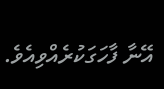އޭނާ ފާހަގަކުރެއްވިއެވެ.